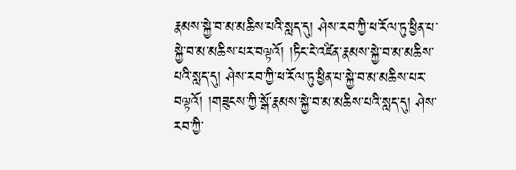རྣམས་སྐྱེ་བ་མ་མཆིས་པའི་སླད་དུ། ཤེས་རབ་ཀྱི་ཕ་རོལ་ཏུ་ཕྱིན་པ་སྐྱེ་བ་མ་མཆིས་པར་བལྟའོ། །ཏིང་ངེ་འཛིན་རྣམས་སྐྱེ་བ་མ་མཆིས་པའི་སླད་དུ། ཤེས་རབ་ཀྱི་ཕ་རོལ་ཏུ་ཕྱིན་པ་སྐྱེ་བ་མ་མཆིས་པར་བལྟའོ། །གཟུངས་ཀྱི་སྒོ་རྣམས་སྐྱེ་བ་མ་མཆིས་པའི་སླད་དུ། ཤེས་རབ་ཀྱི་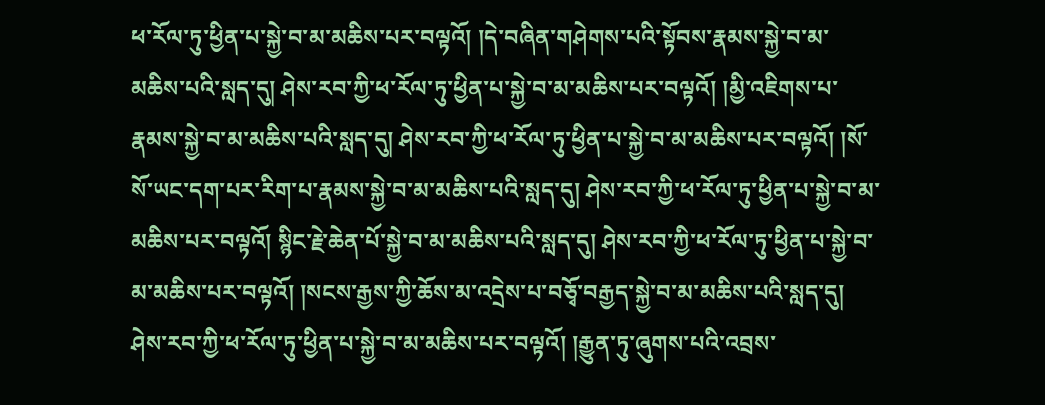ཕ་རོལ་ཏུ་ཕྱིན་པ་སྐྱེ་བ་མ་མཆིས་པར་བལྟའོ། །དེ་བཞིན་གཤེགས་པའི་སྟོབས་རྣམས་སྐྱེ་བ་མ་མཆིས་པའི་སླད་དུ། ཤེས་རབ་ཀྱི་ཕ་རོལ་ཏུ་ཕྱིན་པ་སྐྱེ་བ་མ་མཆིས་པར་བལྟའོ། །མྱི་འཇིགས་པ་རྣམས་སྐྱེ་བ་མ་མཆིས་པའི་སླད་དུ། ཤེས་རབ་ཀྱི་ཕ་རོལ་ཏུ་ཕྱིན་པ་སྐྱེ་བ་མ་མཆིས་པར་བལྟའོ། །སོ་སོ་ཡང་དག་པར་རིག་པ་རྣམས་སྐྱེ་བ་མ་མཆིས་པའི་སླད་དུ། ཤེས་རབ་ཀྱི་ཕ་རོལ་ཏུ་ཕྱིན་པ་སྐྱེ་བ་མ་མཆིས་པར་བལྟའོ། སྙིང་རྗེ་ཆེན་པོ་སྐྱེ་བ་མ་མཆིས་པའི་སླད་དུ། ཤེས་རབ་ཀྱི་ཕ་རོལ་ཏུ་ཕྱིན་པ་སྐྱེ་བ་མ་མཆིས་པར་བལྟའོ། །སངས་རྒྱས་ཀྱི་ཆོས་མ་འདྲེས་པ་བཅྭོ་བརྒྱད་སྐྱེ་བ་མ་མཆིས་པའི་སླད་དུ། ཤེས་རབ་ཀྱི་ཕ་རོལ་ཏུ་ཕྱིན་པ་སྐྱེ་བ་མ་མཆིས་པར་བལྟའོ། །རྒྱུན་ཏུ་ཞུགས་པའི་འབྲས་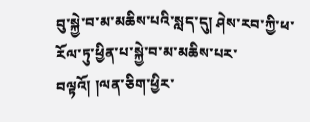བུ་སྐྱེ་བ་མ་མཆིས་པའི་སླད་དུ། ཤེས་རབ་ཀྱི་ཕ་རོལ་ཏུ་ཕྱིན་པ་སྐྱེ་བ་མ་མཆིས་པར་བལྟའོ། །ལན་ཅིག་ཕྱིར་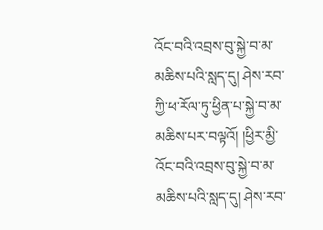འོང་བའི་འབྲས་བུ་སྐྱེ་བ་མ་མཆིས་པའི་སླད་དུ། ཤེས་རབ་ཀྱི་ཕ་རོལ་ཏུ་ཕྱིན་པ་སྐྱེ་བ་མ་མཆིས་པར་བལྟའོ། །ཕྱིར་མྱི་འོང་བའི་འབྲས་བུ་སྐྱེ་བ་མ་མཆིས་པའི་སླད་དུ། ཤེས་རབ་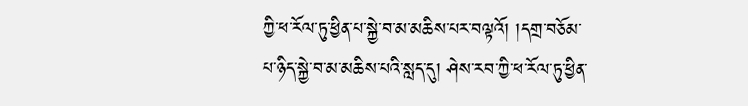ཀྱི་ཕ་རོལ་ཏུ་ཕྱིན་པ་སྐྱེ་བ་མ་མཆིས་པར་བལྟའོ། །དགྲ་བཅོམ་པ་ཉིད་སྐྱེ་བ་མ་མཆིས་པའི་སླད་དུ། ཤེས་རབ་ཀྱི་ཕ་རོལ་ཏུ་ཕྱིན་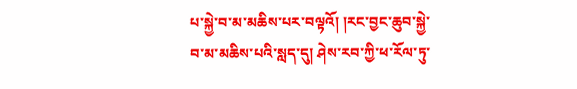པ་སྐྱེ་བ་མ་མཆིས་པར་བལྟའོ། །རང་བྱང་ཆུབ་སྐྱེ་བ་མ་མཆིས་པའི་སླད་དུ། ཤེས་རབ་ཀྱི་ཕ་རོལ་ཏུ་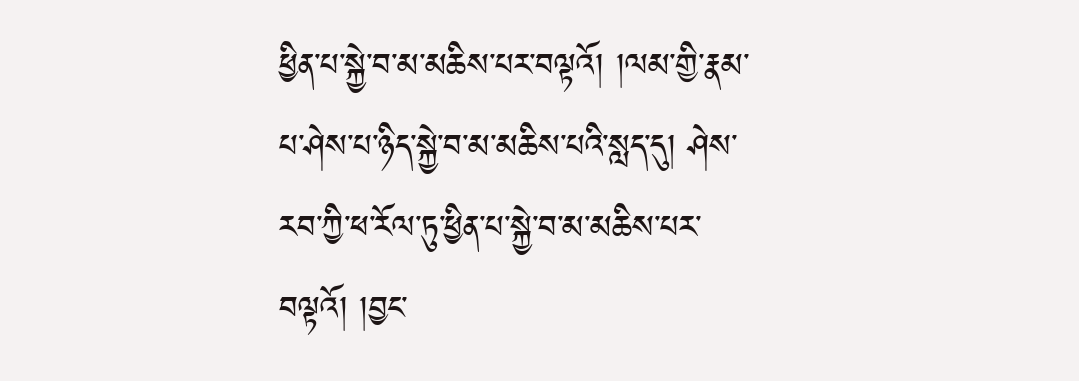ཕྱིན་པ་སྐྱེ་བ་མ་མཆིས་པར་བལྟའོ། །ལམ་གྱི་རྣམ་པ་ཤེས་པ་ཉིད་སྐྱེ་བ་མ་མཆིས་པའི་སླད་དུ། ཤེས་རབ་ཀྱི་ཕ་རོལ་ཏུ་ཕྱིན་པ་སྐྱེ་བ་མ་མཆིས་པར་བལྟའོ། །བྱང་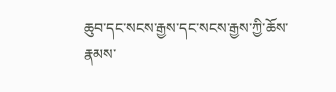ཆུབ་དང་སངས་རྒྱས་དང་སངས་རྒྱས་ཀྱི་ཆོས་རྣམས་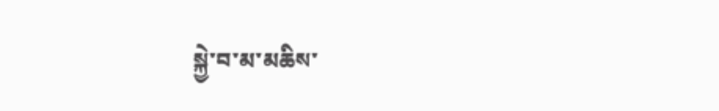སྐྱེ་བ་མ་མཆིས་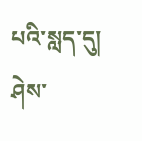པའི་སླད་དུ། ཤེས་